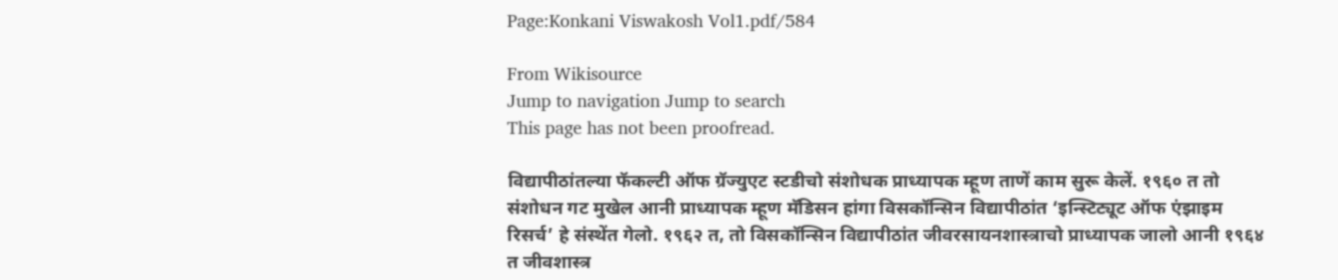Page:Konkani Viswakosh Vol1.pdf/584

From Wikisource
Jump to navigation Jump to search
This page has not been proofread.

विद्यापीठांतल्या फॅकल्टी ऑफ ग्रॅज्युएट स्टडीचो संशोधक प्राध्यापक म्हूण ताणें काम सुरू केलें. १९६० त तो संशोधन गट मुखेल आनी प्राध्यापक म्हूण मॅडिसन हांगा विसकॉन्सिन विद्यापीठांत ‘इन्स्टिट्यूट ऑफ एंझाइम रिसर्च’ हे संस्थेंत गेलो. १९६२ त, तो विसकॉन्सिन विद्यापीठांत जीवरसायनशास्त्राचो प्राध्यापक जालो आनी १९६४ त जीवशास्त्र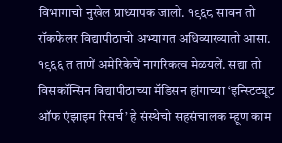विभागाचो नुखेल प्राध्यापक जालो. १९६८ सावन तो रॉकफेलर विद्यापीठाचो अभ्यागत अधिव्याख्यातो आसा. १९६६ त ताणें अमेरिकेचें नागरिकत्व मेळयलें. सद्या तो विसकॉन्सिन विद्यापीठाच्या मॅडिसन हांगाच्या ‘इन्स्टिट्यूट ऑफ एंझाइम रिसर्च’ हे संस्थेचो सहसंचालक म्हूण काम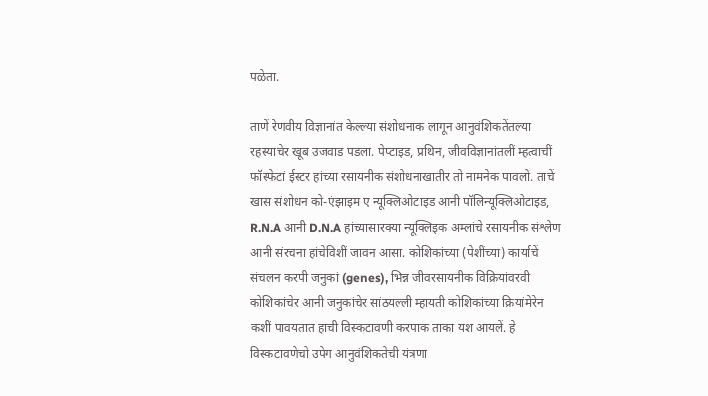पळेता.

ताणें रेणवीय विज्ञानांत केल्ल्या संशोधनाक लागून आनुवंशिकतेंतल्या रहस्याचेर खूब उजवाड पडला. पेप्टाइड, प्रथिन, जीवविज्ञानांतलीं म्हत्वाचीं फॉस्फेटां ईस्टर हांच्या रसायनीक संशोधनाखातीर तो नामनेक पावलो. ताचें खास संशोधन को-एंझाइम ए न्यूक्लिओटाइड आनी पॉलिन्यूक्लिओटाइड, R.N.A आनी D.N.A हांच्यासारक्या न्यूक्लिइक अम्लांचे रसायनीक संश्लेण आनी संरचना हांचेविशीं जावन आसा. कोशिकांच्या (पेशींच्या) कार्याचें संचलन करपी जनुकां (genes), भिन्न जीवरसायनीक विक्रियांवरवी कोशिकांचेर आनी जनुकांचेर सांठयल्ली म्हायती कोशिकांच्या क्रियांमेरेन कशीं पावयतात हाची विस्कटावणी करपाक ताका यश आयलें. हे विस्कटावणेचो उपेग आनुवंशिकतेची यंत्रणा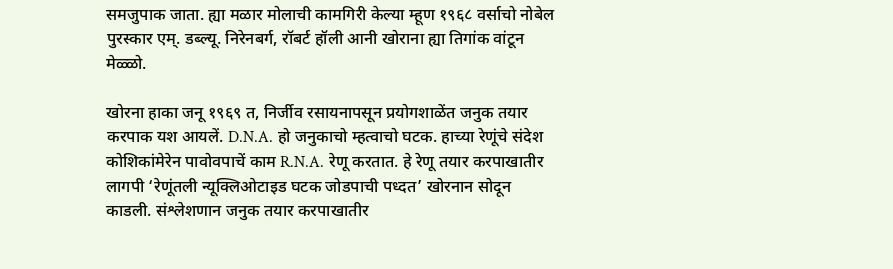समजुपाक जाता. ह्या मळार मोलाची कामगिरी केल्या म्हूण १९६८ वर्साचो नोबेल पुरस्कार एम्. डब्ल्यू. निरेनबर्ग, रॉबर्ट हॉली आनी खोराना ह्या तिगांक वांटून मेळ्ळो.

खोरना हाका जनू १९६९ त, निर्जीव रसायनापसून प्रयोगशाळेंत जनुक तयार करपाक यश आयलें. D.N.A. हो जनुकाचो म्हत्वाचो घटक. हाच्या रेणूंचे संदेश कोशिकांमेरेन पावोवपाचें काम R.N.A. रेणू करतात. हे रेणू तयार करपाखातीर लागपी ‘रेणूंतली न्यूक्लिओटाइड घटक जोडपाची पध्दत’ खोरनान सोदून काडली. संश्लेशणान जनुक तयार करपाखातीर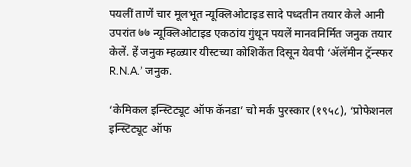पयलीं ताणें चार मूलभूत न्यूक्लिओटाइड सादे पध्दतीन तयार केले आनी उपरांत ७७ न्यूक्लिओटाइड एकठांय गुंथून पयलें मानवनिर्मित जनुक तयार केलें. हें जनुक म्हळ्यार यीस्टच्या कोशिकेंत दिसून येवपी ‘ॲलॅमीन ट्रॅन्स्फर R.N.A.’ जनुक.

‘केमिकल इन्स्टिट्यूट ऑफ कॅनडा’ चो मर्क पुरस्कार (१९५८), ‘प्रोफेशनल इन्स्टिट्यूट ऑफ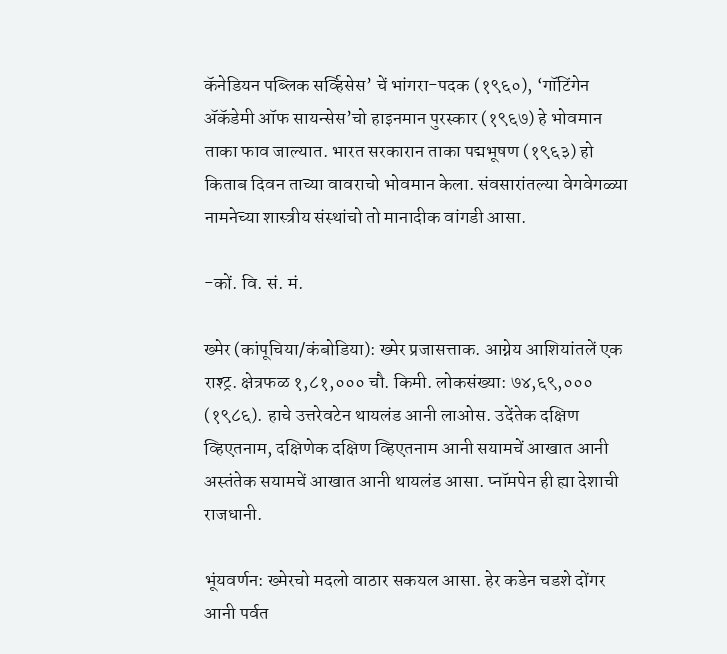कॅनेडियन पब्लिक सर्व्हिसेस’ चें भांगरा-पदक (१९६०), ‘गॉटिंगेन ॲकॅडेमी ऑफ सायन्सेस’चो हाइनमान पुरस्कार (१९६७) हे भोवमान ताका फाव जाल्यात. भारत सरकारान ताका पद्मभूषण (१९६३) हो किताब दिवन ताच्या वावराचो भोवमान केला. संवसारांतल्या वेगवेगळ्या नामनेच्या शास्त्रीय संस्थांचो तो मानादीक वांगडी आसा.

-कों. वि. सं. मं.

ख्मेर (कांपूचिया/कंबोडिया): ख्मेर प्रजासत्ताक. आग्नेय आशियांतलें एक राश्ट्र. क्षेत्रफळ १,८१,००० चौ. किमी. लोकसंख्या: ७४,६९,००० (१९८६). हाचे उत्तरेवटेन थायलंड आनी लाओस. उदेंतेक दक्षिण व्हिएतनाम, दक्षिणेक दक्षिण व्हिएतनाम आनी सयामचें आखात आनी अस्तंतेक सयामचें आखात आनी थायलंड आसा. प्नॉमपेन ही ह्या देशाची राजधानी.

भूंयवर्णन: ख्मेरचो मदलो वाठार सकयल आसा. हेर कडेन चडशे दोंगर आनी पर्वत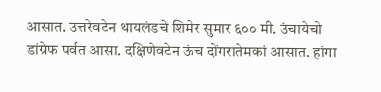आसात. उत्तरेवटेन थायलंडचे शिमेर सुमार ६०० मी. उंचायेचो डांग्रेफ पर्वत आसा. दक्षिणेवटेन ऊंच दोंगरातेमकां आसात. हांगा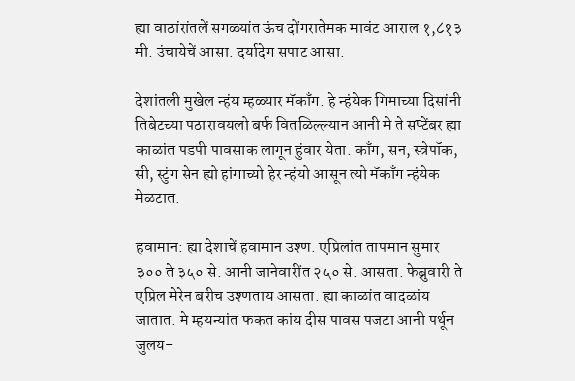ह्या वाठांरांतलें सगळ्यांत ऊंच दोंगरातेमक मावंट आराल १,८१३ मी. उंचायेचें आसा. दर्यादेग सपाट आसा.

देशांतली मुखेल न्हंय म्हळ्यार मॅकाँग. हे न्हंयेक गिमाच्या दिसांनी तिबेटच्या पठारावयलो बर्फ वितळिल्ल्यान आनी मे ते सप्टेंबर ह्या काळांत पडपी पावसाक लागून हुंवार येता. काँग, सन, स्त्रेपॉक, सी, स्टुंग सेन ह्यो हांगाच्यो हेर न्हंयो आसून त्यो मॅकाँग न्हंयेक मेळटात.

हवामान: ह्या देशाचें हवामान उश्ण. एप्रिलांत तापमान सुमार ३०० ते ३५० से. आनी जानेवारींत २५० से. आसता. फेब्रुवारी ते एप्रिल मेरेन बरीच उश्णताय आसता. ह्या काळांत वादळांय जातात. मे म्हयन्यांत फकत कांय दीस पावस पजटा आनी पर्थून जुलय-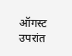ऑगस्ट उपरांत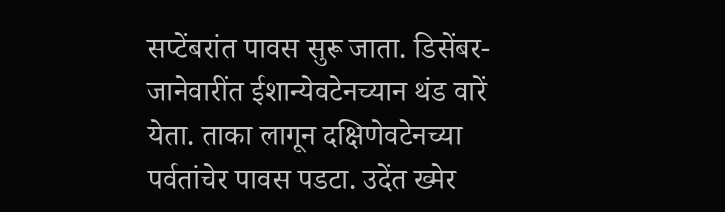सप्टेंबरांत पावस सुरू जाता. डिसेंबर-जानेवारींत ईशान्येवटेनच्यान थंड वारें येता. ताका लागून दक्षिणेवटेनच्या पर्वतांचेर पावस पडटा. उदेंत ख्मेर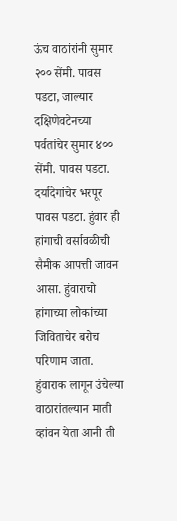ऊंच वाठांरांनी सुमार २०० सेंमी. पावस पडटा, जाल्यार दक्षिणेवटेनच्या पर्वतांचेर सुमार ४०० सेंमी. पावस पडटा. दर्यादेगांचेर भरपूर पावस पडटा. हुंवार ही हांगाची वर्सावळीची सैमीक आपत्ती जावन आसा. हुंवाराचो हांगाच्या लोकांच्या जिविताचेर बरोच परिणाम जाता. हुंवाराक लागून उंचेल्या वाठारांतल्यान माती व्हांवन येता आनी ती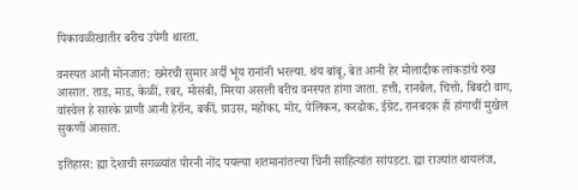पिकावळीखातीर बरीच उपेगी थारता.

वनस्पत आनी मोनजात: ख्मेरची सुमार अर्दी भूंय रानांनी भरल्या. थंय बांबू, बेत आनी हेर मोलादीक लांकडांचे रुख आसात. ताड, माड, केळीं, रबर, मोसंबी, मिरया असली बरीच वनस्पत हांगा जाता. हत्ती, रानबैल, चित्तो, बिबटो वाग, वांस्वेल हे सारके प्राणी आनी हेरॉन, बकीं, ग्राउस, महोका, मोर, पेलिकन, करढोक, ईग्रेट, रानबदक हीं हांगाचीं मुखेल सुकणीं आसात.

इतिहास: ह्या देशाची सगळ्यांत पोरनी नोंद पयल्या शतमानांतल्या चिनी साहित्यांत सांपडटा. ह्या राज्यांत थायलंज,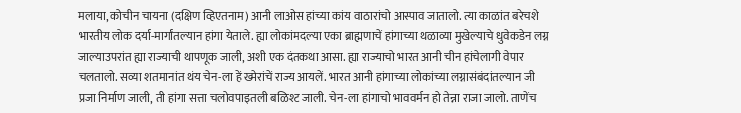मलाया, कोचीन चायना (दक्षिण व्हिएतनाम) आनी लाओस हांच्या कांय वाठारांचो आस्पाव जातालो. त्या काळांत बरेचशे भारतीय लोक दर्या-मार्गांतल्यान हांगा येताले. ह्या लोकांमदल्या एका ब्राह्मणाचें हांगाच्या थळाव्या मुखेल्याचे धुवेकडेन लग्न जाल्याउपरांत ह्या राज्याची थापणूक जाली, अशी एक दंतकथा आसा. ह्या राज्याचो भारत आनी चीन हांचेलागी वेपार चलतालो. सव्या शतमानांत थंय चेन-ला हें ख्मेरांचें राज्य आयलें. भारत आनी हांगाच्या लोकांच्या लग्नासंबंदांतल्यान जी प्रजा निर्माण जाली, ती हांगा सत्ता चलोवपाइतली बळिश्ट जाली. चेन-ला हांगाचो भाववर्मन हो तेन्ना राजा जालो. ताणेंच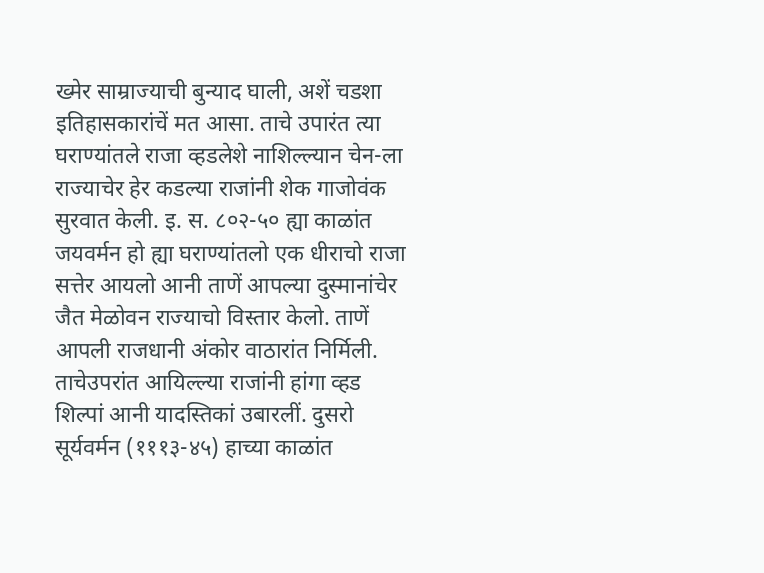ख्मेर साम्राज्याची बुन्याद घाली, अशें चडशा इतिहासकारांचें मत आसा. ताचे उपारंत त्या घराण्यांतले राजा व्हडलेशे नाशिल्ल्यान चेन-ला राज्याचेर हेर कडल्या राजांनी शेक गाजोवंक सुरवात केली. इ. स. ८०२-५० ह्या काळांत जयवर्मन हो ह्या घराण्यांतलो एक धीराचो राजा सत्तेर आयलो आनी ताणें आपल्या दुस्मानांचेर जैत मेळोवन राज्याचो विस्तार केलो. ताणें आपली राजधानी अंकोर वाठारांत निर्मिली. ताचेउपरांत आयिल्ल्या राजांनी हांगा व्हड शिल्पां आनी यादस्तिकां उबारलीं. दुसरो सूर्यवर्मन (१११३-४५) हाच्या काळांत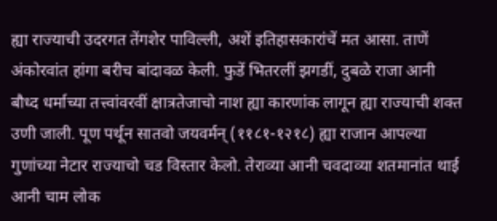ह्या राज्याची उदरगत तेंगशेर पाविल्ली, अशें इतिहासकारांचें मत आसा. ताणें अंकोरवांत हांगा बरीच बांदावळ केली. फुडें भितरलीं झगडीं, दुबळे राजा आनी बौध्द धर्माच्या तत्त्वांवरवीं क्षात्रतेजाचो नाश ह्या कारणांक लागून ह्या राज्याची शक्त उणी जाली. पूण पर्थून सातवो जयवर्मन् (११८१-१२१८) ह्या राजान आपल्या गुणांच्या नेटार राज्याचो चड विस्तार केलो. तेराव्या आनी चवदाव्या शतमानांत थाई आनी चाम लोक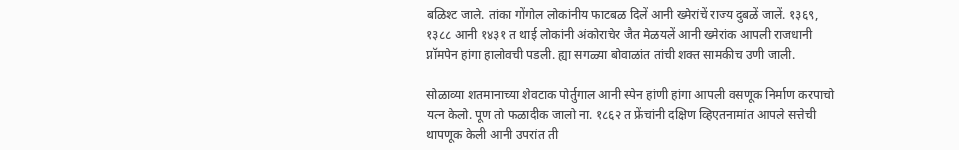बळिश्ट जाले. तांका गोंगोल लोकांनीय फाटबळ दिलें आनी ख्मेरांचें राज्य दुबळें जालें. १३६९, १३८८ आनी १४३१ त थाई लोकांनी अंकोराचेर जैत मेळयलें आनी ख्मेरांक आपली राजधानी प्नॉमपेन हांगा हालोवची पडली. ह्या सगळ्या बोवाळांत तांची शक्त सामकीच उणी जाली.

सोळाव्या शतमानाच्या शेवटाक पोर्तुगाल आनी स्पेन हांणी हांगा आपली वसणूक निर्माण करपाचो यत्न केलो. पूण तो फळादीक जालो ना. १८६२ त फ्रेंचांनी दक्षिण व्हिएतनामांत आपले सत्तेची थापणूक केली आनी उपरांत ती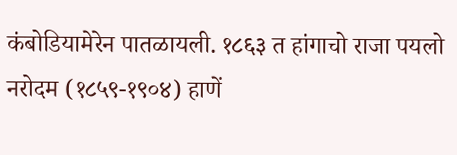कंबोडियामेरेन पातळायली. १८६३ त हांगाचो राजा पयलो नरोदम (१८५९-१९०४) हाणें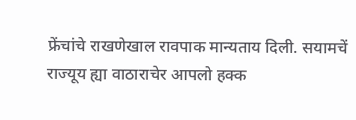फ्रेंचांचे राखणेखाल रावपाक मान्यताय दिली. सयामचें राज्यूय ह्या वाठाराचेर आपलो हक्क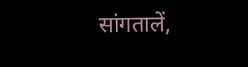सांगतालें,